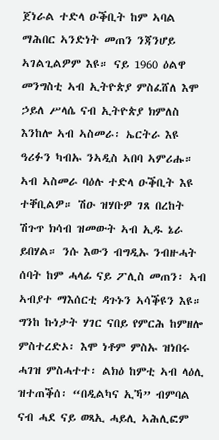ጀነራል ተድላ ዑቕቢት ከም ኣባል ማሕበር ኣንድነት መጠን ንጃንሆይ ኣገልጊልዎም እዩ። ናይ 1960 ዕልዋ መንግስቲ ኣብ ኢትዮጵያ ምስፈሸለ እሞ ኃይለ ሥላሴ ናብ ኢትዮጵያ ክምለስ እንከሎ ኣብ ኣስመራ፡ ኤርትራ እዩ ዓሪፉን ካብኡ ንኣዲስ ኣበባ ኣምሪሑ። ኣብ ኣስመራ ባዕሉ ተድላ ዑቕቢት እዩ ተቐቢልዎ። ሽዑ ዝሃቡዎ ገጸ በረከት ሽጉጥ ክሳብ ዝመውት ኣብ ኢዱ ኔራ ይበሃል። ንሱ እውን ብግዲኡ ንብዙሓት ሰባት ከም ሓላፊ ናይ ፖሊስ መጠን፡ ኣብ ኣብያተ ማእሰርቲ ዳጉኑን ኣሳቕዩን እዩ። ግንከ ኩነታት ሃገር ናበይ የምርሕ ከምዘሎ ምስተረድኦ፡ እሞ ነቶም ምስኡ ዝነበሩ ሓገዝ ምስሓተተ፡ ልክዕ ከምቲ ኣብ ላዕሊ ዝተጠቕሰ፡ “በዲልካና ኢኻ” ብምባል ናብ ሓደ ናይ ወጻኢ ሓይሊ ኣሕሊፎም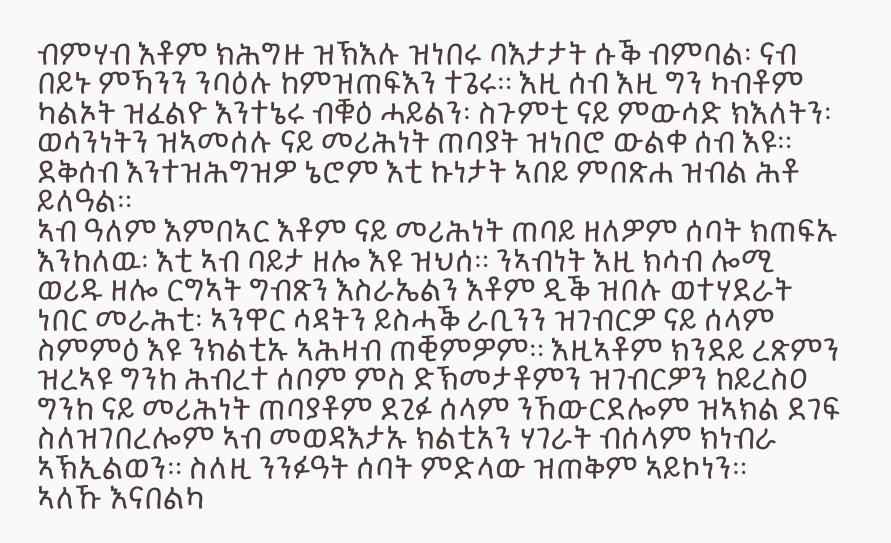ብምሃብ እቶም ክሕግዙ ዝኽእሉ ዝነበሩ ባእታታት ሱቕ ብምባል፡ ናብ በይኑ ምኻንን ንባዕሉ ከምዝጠፍእን ተጌሩ። እዚ ሰብ እዚ ግን ካብቶም ካልኦት ዝፈልዮ እንተኔሩ ብቑዕ ሓይልን፡ ስጉምቲ ናይ ምውሳድ ክእለትን፡ ወሳንነትን ዝኣመሰሉ ናይ መሪሕነት ጠባያት ዝነበሮ ውልቀ ሰብ እዩ። ደቅሰብ እንተዝሕግዝዎ ኔሮም እቲ ኩነታት ኣበይ ምበጽሐ ዝብል ሕቶ ይለዓል።
ኣብ ዓለም እምበኣር እቶም ናይ መሪሕነት ጠባይ ዘለዎም ሰባት ክጠፍኡ እንከለዉ፡ እቲ ኣብ ባይታ ዘሎ እዩ ዝህሰ። ንኣብነት እዚ ክሳብ ሎሚ ወሪዱ ዘሎ ርግኣት ግብጽን እስራኤልን እቶም ዲቕ ዝበሉ ወተሃደራት ነበር መራሕቲ፡ ኣንዋር ሳዳትን ይስሓቕ ራቢንን ዝገብርዎ ናይ ሰላም ስምምዕ እዩ ንክልቲኡ ኣሕዛብ ጠቒምዎም። እዚኣቶም ክንደይ ረጽምን ዝረኣዩ ግንከ ሕብረተ ሰቦም ምስ ድኽመታቶምን ዝገብርዎን ከይረስዐ ግንከ ናይ መሪሕነት ጠባያቶም ደጊፉ ሰላም ንኸውርደሎም ዝኣክል ደገፍ ስለዝገበረሎም ኣብ መወዳእታኡ ክልቲአን ሃገራት ብሰላም ክነብራ ኣኽኢልወን። ስለዚ ንንፉዓት ሰባት ምድላው ዝጠቅም ኣይኮነን።
ኣለኹ እናበልካ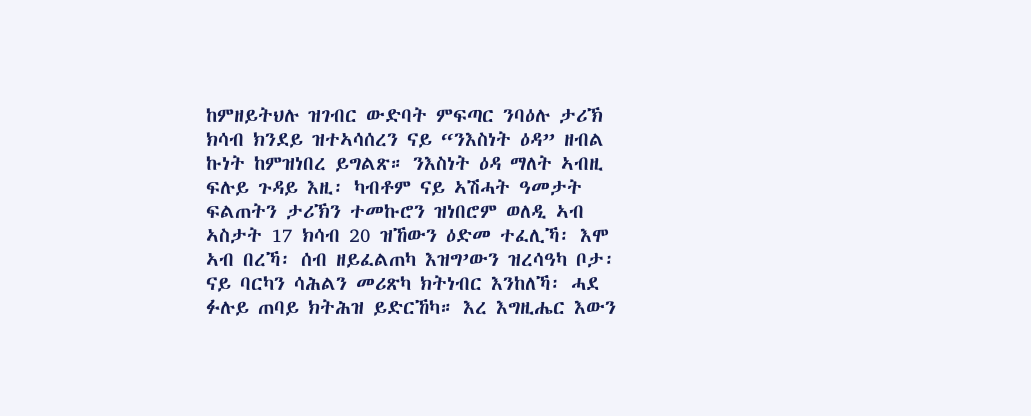ከምዘይትህሉ ዝገብር ውድባት ምፍጣር ንባዕሉ ታሪኽ ክሳብ ክንደይ ዝተኣሳሰረን ናይ “ንእስነት ዕዳ” ዘብል ኩነት ከምዝነበረ ይግልጽ። ንእስነት ዕዳ ማለት ኣብዚ ፍሉይ ጉዳይ እዚ፡ ካብቶም ናይ ኣሽሓት ዓመታት ፍልጠትን ታሪኽን ተመኩሮን ዝነበሮም ወለዲ ኣብ ኣስታት 17 ክሳብ 20 ዝኸውን ዕድመ ተፈሊኻ፡ እሞ ኣብ በረኻ፡ ሰብ ዘይፈልጠካ እዝግ’ውን ዝረሳዓካ ቦታ፡ ናይ ባርካን ሳሕልን መሪጽካ ክትነብር እንከለኻ፡ ሓደ ፉሉይ ጠባይ ክትሕዝ ይድርኸካ። እረ እግዚሔር እውን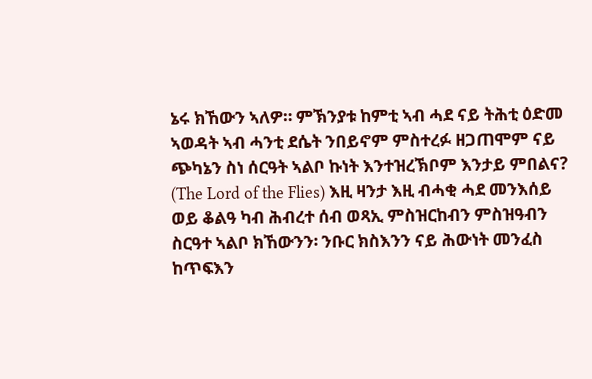ኔሩ ክኸውን ኣለዎ። ምኽንያቱ ከምቲ ኣብ ሓደ ናይ ትሕቲ ዕድመ ኣወዳት ኣብ ሓንቲ ደሴት ንበይኖም ምስተረፉ ዘጋጠሞም ናይ ጭካኔን ስነ ሰርዓት ኣልቦ ኩነት እንተዝረኽቦም እንታይ ምበልና? (The Lord of the Flies) እዚ ዛንታ እዚ ብሓቂ ሓደ መንእሰይ ወይ ቆልዓ ካብ ሕብረተ ሰብ ወጻኢ ምስዝርከብን ምስዝዓብን ስርዓተ ኣልቦ ክኸውንን፡ ንቡር ክስእንን ናይ ሕውነት መንፈስ ከጥፍእን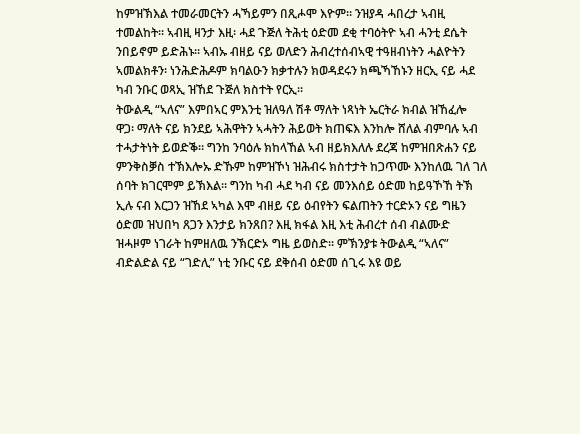ከምዝኽእል ተመራመርትን ሓኻይምን በጺሖሞ እዮም። ንዝያዳ ሓበረታ ኣብዚ ተመልከት። ኣብዚ ዛንታ እዚ፡ ሓደ ጉጅለ ትሕቲ ዕድመ ደቂ ተባዕትዮ ኣብ ሓንቲ ደሴት ንበይኖም ይድሕኑ። ኣብኡ ብዘይ ናይ ወለድን ሕብረተሰብኣዊ ተዓዘብነትን ሓልዮትን ኣመልክቶን፡ ነንሕድሕዶም ክባልዑን ክቃተሉን ክወዳደሩን ክጫኻኸኑን ዘርኢ ናይ ሓደ ካብ ንቡር ወጻኢ ዝኸደ ጉጅለ ክስተት የርኢ።
ትውልዲ “ኣለና” እምበኣር ምእንቲ ዝለዓለ ሽቶ ማለት ነጻነት ኤርትራ ክብል ዝኸፈሎ ዋጋ፡ ማለት ናይ ክንደይ ኣሕዋትን ኣሓትን ሕይወት ክጠፍእ እንከሎ ሸለል ብምባሉ ኣብ ተሓታትነት ይወድቕ። ግንከ ንባዕሉ ክከላኸል ኣብ ዘይክእለሉ ደረጃ ከምዝበጽሐን ናይ ምንቅስቓስ ተኽእሎኡ ድኹም ከምዝኾነ ዝሕብሩ ክስተታት ከጋጥሙ እንከለዉ ገለ ገለ ሰባት ክገርሞም ይኽእል። ግንከ ካብ ሓደ ካብ ናይ መንእሰይ ዕድመ ከይዓኾኸ ትኽ ኢሉ ናብ እርጋን ዝኸደ ኣካል እሞ ብዘይ ናይ ዕብየትን ፍልጠትን ተርድኦን ናይ ግዜን ዕድመ ዝህበካ ጸጋን እንታይ ክንጸበ? እዚ ክፋል እዚ እቲ ሕብረተ ሰብ ብልሙድ ዝሓዞም ነገራት ከምዘለዉ ንኽርድኦ ግዜ ይወስድ። ምኽንያቱ ትውልዲ “ኣለና” ብድልድል ናይ “ገድሊ” ነቲ ንቡር ናይ ደቅሰብ ዕድመ ሰጊሩ እዩ ወይ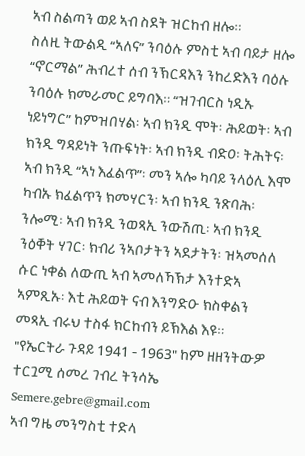ኣብ ስልጣን ወይ ኣብ ስደት ዝርከብ ዘሎ።
ስለዚ ትውልዲ “ኣለና” ንባዕሉ ምስቲ ኣብ ባይታ ዘሎ “ኖርማል” ሕብረተ ሰብ ንኽርዳእን ንከረድእን ባዕሉ ንባዕሉ ክመራመር ይግባእ። “ዝገብርስ ነዲኡ ነይነግር” ከምዝበሃል፡ ኣብ ክንዲ ሞት፡ ሕይወት፡ ኣብ ክንዲ ግዳይነት ንጡፍነት፡ ኣብ ክንዲ ብድዐ፡ ትሕትና፡ ኣብ ክንዲ “ኣነ እፈልጥ”፡ መን ኣሎ ካባይ ንላዕሊ እሞ ካብኡ ክፈልጥን ክመሃርን፡ ኣብ ክንዲ ንጽባሕ፡ ንሎሚ፡ ኣብ ክንዲ ንወጻኢ ንውሽጢ፡ ኣብ ክንዲ ንዕቐት ሃገር፡ ክብሪ ንኣቦታትን ኣደታትን፡ ዝኣመሰለ ሱር ነቀል ለውጢ ኣብ ኣመለኻኽታ እንተድኣ ኣምጺኡ፡ እቲ ሕይወት ናብ እንግድዑ ክስቀልን መጻኢ ብሩህ ተስፋ ክርከብን ይኽእል እዩ።
"የኤርትራ ጉዳይ 1941 - 1963" ከም ዘዘንትውዎ ተርጓሚ ሰመረ ገብረ ትንሳኤ Semere.gebre@gmail.com
ኣብ ግዜ መንግስቲ ተድላ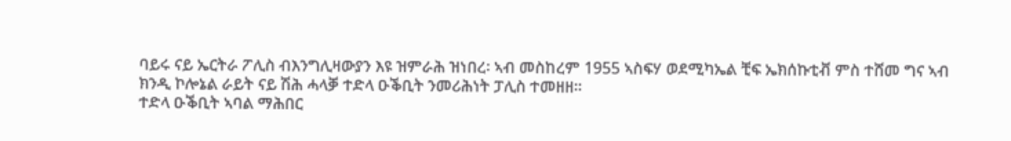ባይሩ ናይ ኤርትራ ፖሊስ ብእንግሊዛውያን እዩ ዝምራሕ ዝነበረ፡ ኣብ መስከረም 1955 ኣስፍሃ ወደሚካኤል ቺፍ ኤክሰኩቲቭ ምስ ተሸመ ግና ኣብ ክንዲ ኮሎኔል ራይት ናይ ሽሕ ሓላቓ ተድላ ዑቕቢት ንመሪሕነት ፓሊስ ተመዘዘ።
ተድላ ዑቕቢት ኣባል ማሕበር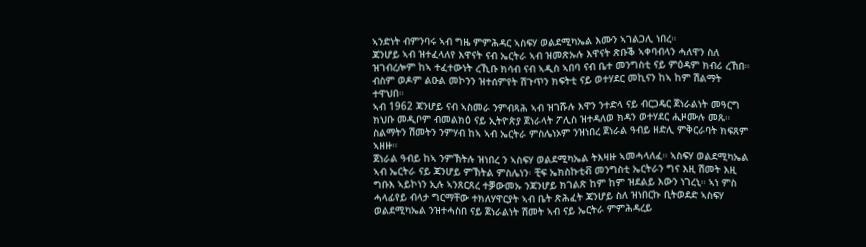ኣንድነት ብምንባሩ ኣብ ግዜ ምምሕዳር ኣስፍሃ ወልደሚካኤል እሙን ኣገልጋሊ ነበረ።
ጃንሆይ ኣብ ዝተፈላለየ እዋናት ናብ ኤርትራ ኣብ ዝመጽኡሉ እዋናት ጽቡቕ ኣቀባብላን ሓለዋን ስለ ዝገብረሎም ከኣ ተፈተውነት ረኺቡ ክሳብ ናብ ኣዲስ ኣበባ ናብ ቤተ መንግስቲ ናይ ምዕዳም ክብሪ ረኸበ። ብስም ወዶም ልዑል መኮንን ዝተሰምየት ሽጉጥን ክፍትቲ ናይ ወተሃደር መኪናን ከኣ ከም ሽልማት ተዋህበ።
ኣብ 1962 ጃንሆይ ናብ ኣስመራ ንምብጻሕ ኣብ ዝገሹሉ እዋን ንተድላ ናይ ብርጋዴር ጀነራልነት መዓርግ ክህቡ መዲቦም ብመልክዕ ናይ ኢትዮጵያ ጀነራላት ፖሊስ ዝተዳለወ ክዳን ወተሃደር ሒዞሙሉ መጹ።
ስልማትን ሽመትን ንምሃብ ከኣ ኣብ ኤርትራ ምስሌነኦም ንዝነበረ ጀነራል ዓብይ ዘድሊ ምቅርራባት ክፍጸም ኣዘዙ።
ጀነራል ዓብይ ከኣ ንምኽትሉ ዝነበረ ን ኣስፍሃ ወልደሚካኤል ትእዛዙ ኣመሓላለፈ። ኣስፍሃ ወልደሚካኤል ኣብ ኤርትራ ናይ ጃንሆይ ምኽትል ምስሌነን፡ ቺፍ ኤክስኩቲቭ መንግስቲ ኤርትራን ግና እዚ ሽመት እዚ ግቡእ ኣይኮነን ኢሉ ኣንጸርጸረ ተቓውመኡ ንጃንሆይ ክገልጽ ከም ከም ዝደልይ እውን ነገረኒ። ኣነ ምስ ሓላፊየይ ብላታ ግርማቸው ተክለሃዋርያት ኣብ ቤት ጽሕፈት ጃንሆይ ስለ ዝነበርኩ ቢትወደድ ኣስፍሃ ወልደሚካኤል ንዝተሓስበ ናይ ጀነራልነት ሽመት ኣብ ናይ ኤርትራ ምምሕዳረይ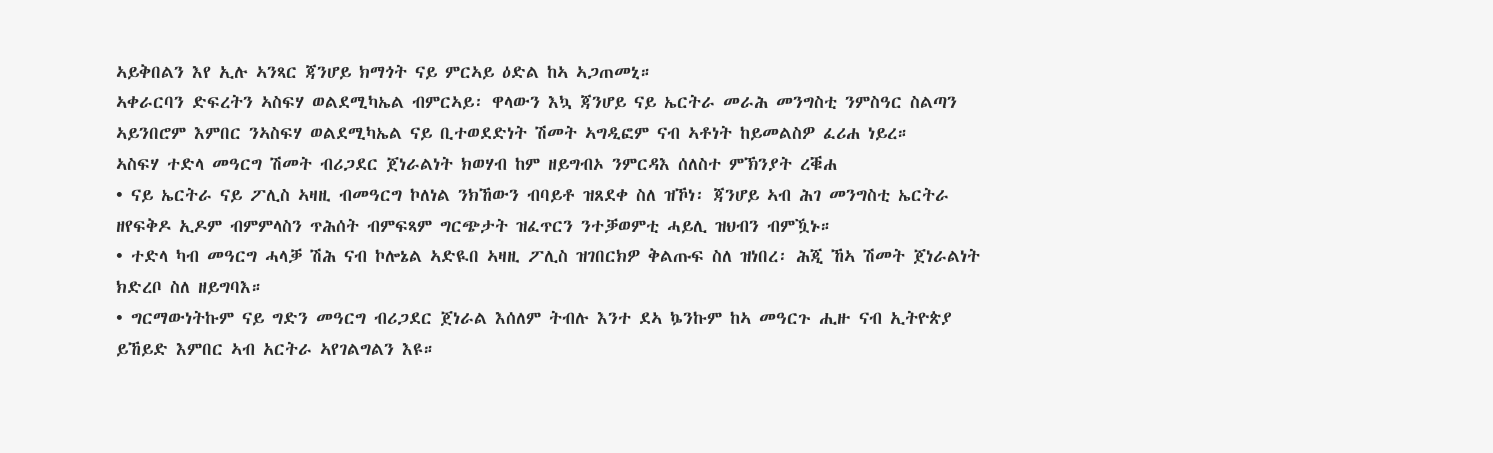ኣይቅበልን እየ ኢሉ ኣንጻር ጃንሆይ ክማጎት ናይ ምርኣይ ዕድል ከኣ ኣጋጠመኒ።
ኣቀራርባን ድፍረትን ኣስፍሃ ወልደሚካኤል ብምርኣይ፡ ዋላውን እኳ ጃንሆይ ናይ ኤርትራ መራሕ መንግስቲ ንምስዓር ስልጣን ኣይንበሮም እምበር ንኣስፍሃ ወልደሚካኤል ናይ ቢተወደድነት ሽመት ኣግዲፎም ናብ ኣቶነት ከይመልስዎ ፈሪሐ ነይረ።
ኣስፍሃ ተድላ መዓርግ ሽመት ብሪጋደር ጀነራልነት ክወሃብ ከም ዘይግብኦ ንምርዳእ ሰለስተ ምኽንያት ረቑሐ
• ናይ ኤርትራ ናይ ፖሊስ ኣዛዚ ብመዓርግ ኮለነል ንክኸውን ብባይቶ ዝጸደቀ ስለ ዝኾነ፡ ጃንሆይ ኣብ ሕገ መንግስቲ ኤርትራ ዘየፍቅዶ ኢዶም ብምምላስን ጥሕሰት ብምፍጻም ግርጭታት ዝፈጥርን ንተቓወምቲ ሓይሊ ዝህብን ብምዃኑ።
• ተድላ ካብ መዓርግ ሓላቓ ሽሕ ናብ ኮሎኔል ኣድዪበ ኣዛዚ ፖሊስ ዝገበርክዎ ቅልጡፍ ስለ ዝነበረ፡ ሕጂ ኸኣ ሽመት ጀነራልነት ክድረቦ ስለ ዘይግባእ።
• ግርማውነትኩም ናይ ግድን መዓርግ ብሪጋደር ጀነራል እሰለም ትብሉ እንተ ደኣ ኴንኩም ከኣ መዓርጉ ሒዙ ናብ ኢትዮጵያ ይኸይድ እምበር ኣብ አርትራ ኣየገልግልን እዩ።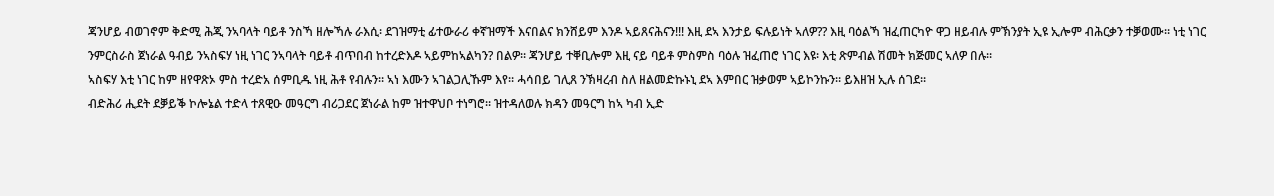ጃንሆይ ብወገኖም ቅድሚ ሕጂ ንኣባላት ባይቶ ንስኻ ዘሎኻሉ ራእሲ፡ ደገዝማቲ ፊተውራሪ ቀኛዝማች እናበልና ክንሸይም እንዶ ኣይጸናሕናን!!! እዚ ደኣ እንታይ ፍሉይነት ኣለዎ?? እዚ ባዕልኻ ዝፈጠርካዮ ዋጋ ዘይብሉ ምኽንያት ኢዩ ኢሎም ብሕርቃን ተቓወሙ። ነቲ ነገር ንምርስራስ ጀነራል ዓብይ ንኣስፍሃ ነዚ ነገር ንኣባላት ባይቶ ብጥበብ ከተረድእዶ ኣይምከኣልካን? በልዎ። ጃንሆይ ተቐቢሎም እዚ ናይ ባይቶ ምስምስ ባዕሉ ዝፈጠሮ ነገር እዩ፡ እቲ ጽምብል ሽመት ክጅመር ኣለዎ በሉ።
ኣስፍሃ እቲ ነገር ከም ዘየዋጽኦ ምስ ተረድአ ሰምቢዱ ነዚ ሕቶ የብሉን። ኣነ እሙን ኣገልጋሊኹም እየ። ሓሳበይ ገሊጸ ንኽዛረብ ስለ ዘልመድኩኑኒ ደኣ እምበር ዝቃወም ኣይኮንኩን። ይእዘዝ ኢሉ ሰገደ።
ብድሕሪ ሒደት ደቓይቕ ኮሎኔል ተድላ ተጸዊዑ መዓርግ ብሪጋደር ጀነራል ከም ዝተዋህቦ ተነግሮ። ዝተዳለወሉ ክዳን መዓርግ ከኣ ካብ ኢድ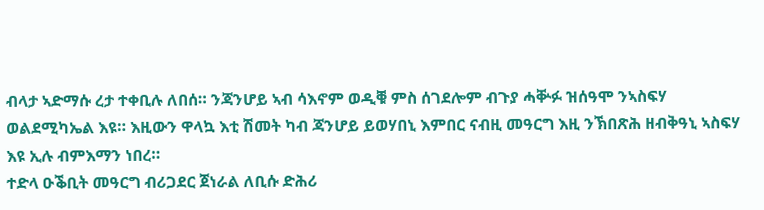ብላታ ኣድማሱ ረታ ተቀቢሉ ለበሰ። ንጃንሆይ ኣብ ሳእኖም ወዲቑ ምስ ሰገደሎም ብጉያ ሓቝፉ ዝሰዓሞ ንኣስፍሃ ወልደሚካኤል እዩ። እዚውን ዋላኳ እቲ ሽመት ካብ ጃንሆይ ይወሃበኒ እምበር ናብዚ መዓርግ እዚ ንኽበጽሕ ዘብቅዓኒ ኣስፍሃ እዩ ኢሉ ብምእማን ነበረ።
ተድላ ዑቕቢት መዓርግ ብሪጋደር ጀነራል ለቢሱ ድሕሪ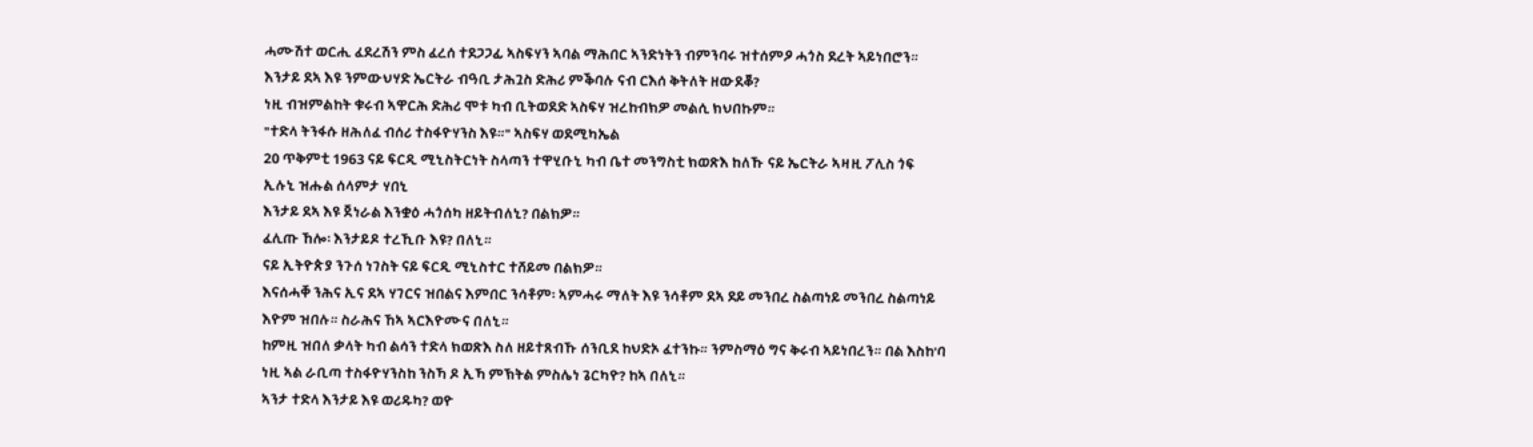ሓሙሽተ ወርሒ ፈደረሽን ምስ ፈረሰ ተደጋጋፊ ኣስፍሃን ኣባል ማሕበር ኣንድነትን ብምንባሩ ዝተሰምዖ ሓጎስ ደረት ኣይነበሮን።
እንታይ ደኣ እዩ ንምውህሃድ ኤርትራ ብዓቢ ታሕጓስ ድሕሪ ምቕባሉ ናብ ርእሰ ቅትለት ዘውደቖ?
ነዚ ብዝምልከት ቁሩብ ኣዋርሕ ድሕሪ ሞቱ ካብ ቢትወደድ ኣስፍሃ ዝረከብክዎ መልሲ ክህበኩም።
"ተድላ ትንፋሱ ዘሕለፈ ብሰሪ ተስፋዮሃንስ እዩ።" ኣስፍሃ ወደሚካኤል
20 ጥቅምቲ 1963 ናይ ፍርዲ ሚኒስትርነት ስላጣን ተዋሂቡኒ ካብ ቤተ መንግስቲ ክወጽእ ከለኹ ናይ ኤርትራ ኣዛዚ ፖሊስ ጎፍ ኢሉኒ ዝሑል ሰላምታ ሃበኒ
እንታይ ደኣ እዩ ጀነራል እንቋዕ ሓጎሰካ ዘይትብለኒ? በልክዎ።
ፈሊጡ ኸሎ፡ እንታይዶ ተረኺቡ እዩ? በለኒ።
ናይ ኢትዮጵያ ንጉሰ ነገስት ናይ ፍርዲ ሚኒስተር ተሸይመ በልክዎ።
እናሰሓቐ ንሕና ኢና ደኣ ሃገርና ዝበልና እምበር ንሳቶም፡ ኣምሓሩ ማለት እዩ ንሳቶም ደኣ ደይ መንበረ ስልጣነይ መንበረ ስልጣነይ እዮም ዝበሉ። ስራሕና ኸኣ ኣርእዮሙና በለኒ።
ከምዚ ዝበለ ቃላት ካብ ልሳን ተድላ ክወጽእ ስለ ዘይተጸብኹ ሰንቢደ ከህድኦ ፈተንኩ። ንምስማዕ ግና ቅሩብ ኣይነበረን። በል እስከ'ባ ነዚ ኣል ራቢጣ ተስፋዮሃንስከ ንስኻ ዶ ኢኻ ምኽትል ምስሌነ ጌርካዮ? ከኣ በለኒ።
ኣንታ ተድላ እንታይ እዩ ወሪዱካ? ወዮ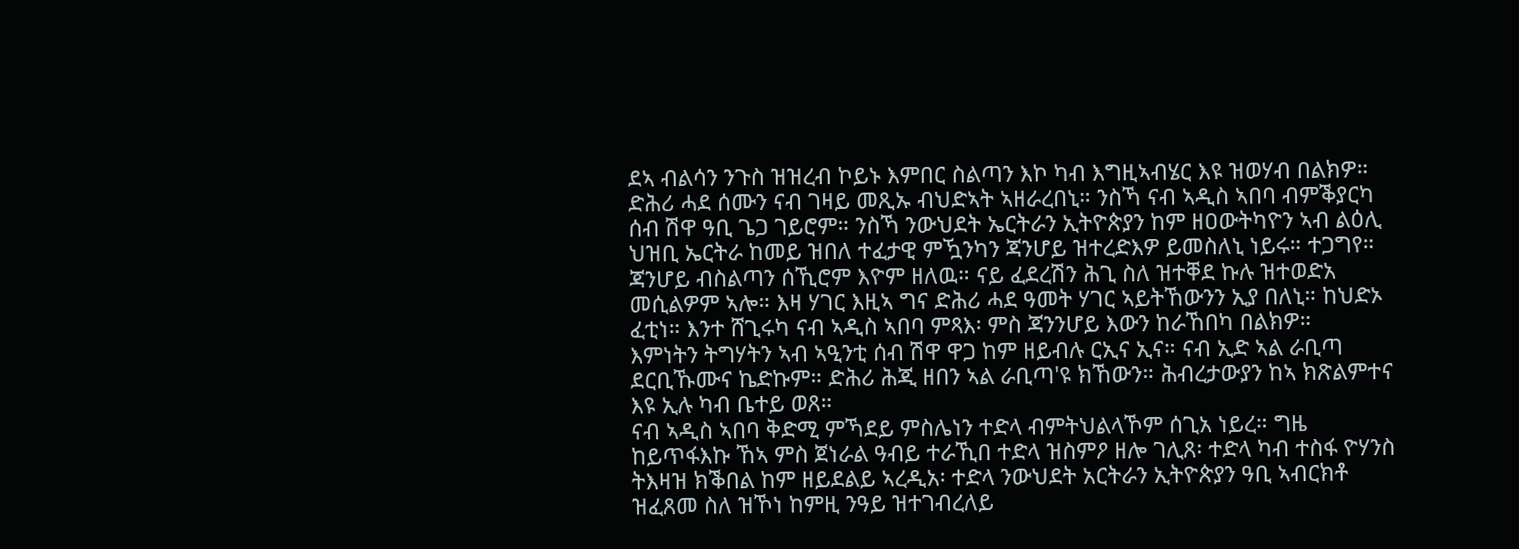ደኣ ብልሳን ንጉስ ዝዝረብ ኮይኑ እምበር ስልጣን እኮ ካብ እግዚኣብሄር እዩ ዝወሃብ በልክዎ።
ድሕሪ ሓደ ሰሙን ናብ ገዛይ መጺኡ ብህድኣት ኣዘራረበኒ። ንስኻ ናብ ኣዲስ ኣበባ ብምቕያርካ ሰብ ሽዋ ዓቢ ጌጋ ገይሮም። ንስኻ ንውህደት ኤርትራን ኢትዮጵያን ከም ዘዐውትካዮን ኣብ ልዕሊ ህዝቢ ኤርትራ ከመይ ዝበለ ተፈታዊ ምዃንካን ጃንሆይ ዝተረድእዎ ይመስለኒ ነይሩ። ተጋግየ። ጃንሆይ ብስልጣን ሰኺሮም እዮም ዘለዉ። ናይ ፈደረሽን ሕጊ ስለ ዝተቐደ ኩሉ ዝተወድአ መሲልዎም ኣሎ። እዛ ሃገር እዚኣ ግና ድሕሪ ሓደ ዓመት ሃገር ኣይትኸውንን ኢያ በለኒ። ከህድኦ ፈቲነ። እንተ ሸጊሩካ ናብ ኣዲስ ኣበባ ምጻእ፡ ምስ ጃንንሆይ እውን ከራኸበካ በልክዎ።
እምነትን ትግሃትን ኣብ ኣዒንቲ ሰብ ሽዋ ዋጋ ከም ዘይብሉ ርኢና ኢና። ናብ ኢድ ኣል ራቢጣ ደርቢኹሙና ኬድኩም። ድሕሪ ሕጂ ዘበን ኣል ራቢጣ'ዩ ክኸውን። ሕብረታውያን ከኣ ክጽልምተና እዩ ኢሉ ካብ ቤተይ ወጸ።
ናብ ኣዲስ ኣበባ ቅድሚ ምኻደይ ምስሌነን ተድላ ብምትህልላኾም ሰጊአ ነይረ። ግዜ ከይጥፋእኩ ኸኣ ምስ ጀነራል ዓብይ ተራኺበ ተድላ ዝስምዖ ዘሎ ገሊጸ፡ ተድላ ካብ ተስፋ ዮሃንስ ትእዛዝ ክቕበል ከም ዘይደልይ ኣረዲአ፡ ተድላ ንውህደት አርትራን ኢትዮጵያን ዓቢ ኣብርክቶ ዝፈጸመ ስለ ዝኾነ ከምዚ ንዓይ ዝተገብረለይ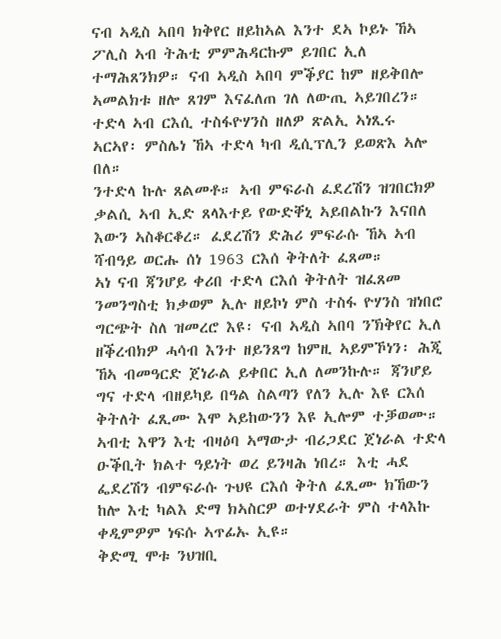ናብ ኣዲስ ኣበባ ክቅየር ዘይከኣል እንተ ደኣ ኮይኑ ኸኣ ፖሊስ ኣብ ትሕቲ ምምሕዳርኩም ይገበር ኢለ ተማሕጸንክዎ። ናብ ኣዲስ ኣበባ ምቕያር ከም ዘይቅበሎ ኣመልክቱ ዘሎ ጸገም እናፈለጠ ገለ ለውጢ ኣይገበረን።
ተድላ ኣብ ርእሲ ተስፋዮሃንስ ዘለዎ ጽልኢ ኣነጺሩ ኣርኣየ፡ ምስሌነ ኸኣ ተድላ ካብ ዲሲፕሊን ይወጽእ ኣሎ በለ።
ንተድላ ኩሉ ጸልመቶ። ኣብ ምፍራስ ፈደረሽን ዝገበርክዎ ቃልሲ ኣብ ኢድ ጸላእተይ የውድቐኒ ኣይበልኩን እናበለ እውን ኣስቆርቆረ። ፈደረሽን ድሕሪ ምፍራሱ ኸኣ ኣብ ሻብዓይ ወርሑ ሰነ 1963 ርእሰ ቅትለት ፈጸመ።
ኣነ ናብ ጃንሆይ ቀሪበ ተድላ ርእሰ ቅትለት ዝፈጸመ ንመንግስቲ ክቃወም ኢሉ ዘይኮነ ምስ ተስፋ ዮሃንስ ዝነበሮ ግርጭት ስለ ዝመረሮ እዩ፡ ናብ ኣዲስ ኣበባ ንኽቅየር ኢለ ዘቕረብክዎ ሓሳብ እንተ ዘይንጸግ ከምዚ ኣይምኾነን፡ ሕጂ ኸኣ ብመዓርድ ጀነራል ይቀበር ኢለ ለመንኩሉ። ጃንሆይ ግና ተድላ ብዘይካይ በዓል ስልጣን የለን ኢሉ እዩ ርእሰ ቅትለት ፈጺሙ እሞ ኣይከውንን እዩ ኢሎም ተቓወሙ።
ኣብቲ እዋን እቲ ብዛዕባ ኣማውታ ብሪጋደር ጀነራል ተድላ ዑቕቢት ክልተ ዓይነት ወረ ይንዛሕ ነበረ። እቲ ሓደ ፌደረሽን ብምፍራሱ ጉህዩ ርእሰ ቅትለ ፈጺሙ ክኸውን ከሎ እቲ ካልእ ድማ ክኣስርዎ ወተሃደራት ምስ ተላእኩ ቀዲምዎም ነፍሱ ኣጥፊኡ ኢዩ።
ቅድሚ ሞቱ ንህዝቢ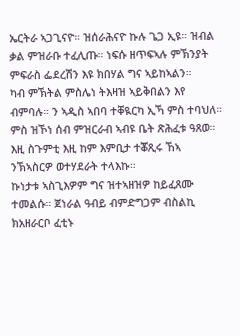ኤርትራ ኣጋጊናዮ። ዝሰራሕናዮ ኩሉ ጌጋ ኢዩ። ዝብል ቃል ምዝራቡ ተፈሊጡ። ነፍሱ ዘጥፍኣሉ ምኽንያት ምፍራስ ፌደረሽን እዩ ክበሃል ግና ኣይከኣልን።
ካብ ምኽትል ምስሌነ ትእዛዝ ኣይቅበልን እየ ብምባሉ። ን ኣዲስ ኣበባ ተቐዪርካ ኢኻ ምስ ተባህለ። ምስ ዝኾነ ሰብ ምዝርራብ ኣብዩ ቤት ጽሕፈቱ ዓጸወ። እዚ ስጉምቲ እዚ ከም እምቢታ ተቖጺሩ ኸኣ ንኽኣስርዎ ወተሃደራት ተላእኩ።
ኩነታቱ ኣስጊእዎም ግና ዝተኣዘዝዎ ከይፈጸሙ ተመልሱ። ጀነራል ዓብይ ብምድግጋም ብስልኪ ክአዘራርቦ ፈቲኑ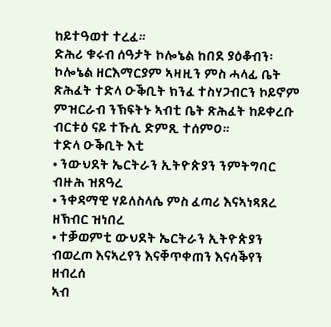ከይተዓወተ ተረፈ።
ድሕሪ ቁሩብ ሰዓታት ኮሎኔል ከበደ ያዕቆብን፡ ኮሎኔል ዘርእማርያም ኣዛዚን ምስ ሓላፊ ቤት ጽሕፈት ተድላ ዑቕቢት ክንፈ ተስሃጋብርን ኮይኖም ምዝርራብ ንኽፍትኑ ኣብቲ ቤት ጽሕፈት ከይቀረቡ ብርቱዕ ናይ ተኹሲ ድምጺ ተሰምዐ።
ተድላ ዑቕቢት እቲ
• ንውህደት ኤርትራን ኢትዮጵያን ንምትግባር ብዙሕ ዝጸዓረ
• ንቀዳማዊ ሃይለስላሴ ምስ ፈጣሪ እናኣነጻጸረ ዘኽብር ዝነበረ
• ተቓወምቲ ውህደት ኤርትራን ኢትዮጵያን ብወረጦ እናኣረየን እናቐጥቀጠን እናሳቕየን ዘብረሰ
ኣብ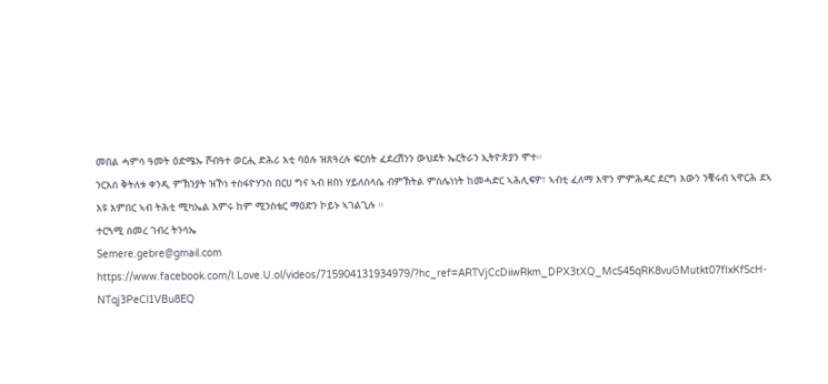መበል ሓምሳ ዓመት ዕድሜኡ ሾብዓተ ወርሒ ድሕሪ እቲ ባዕሉ ዝጸዓረሉ ፍርሰት ፈደረሽንን ውህደት ኤርትራን ኢትዮጵያን ሞተ።
ንርእሰ ቅትለቱ ቀንዲ ምኽንያት ዝኾነ ተስፋዮሃንስ በርሀ ግና ኣብ ዘበነ ሃይለስላሴ ብምኽትል ምስሌነነት ከመሓድር ኣሕሊፍዎ፣ ኣብቲ ፈለማ እዋን ምምሕዳር ደርግ እውን ንቑሩብ ኣዋርሕ ደኣ እዩ እምበር ኣብ ትሕቲ ሚካኤል እምሩ ከም ሚንስቴር ማዕድን ኮይኑ ኣገልጊሉ ።
ተርጓሚ ሰመረ ገብረ ትንሳኤ
Semere.gebre@gmail.com
https://www.facebook.com/I.Love.U.ol/videos/715904131934979/?hc_ref=ARTVjCcDiiwRkm_DPX3tXQ_McS45qRK8vuGMutkt07fIxKfScH-NTqj3PeCl1VBu8EQ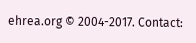ehrea.org © 2004-2017. Contact: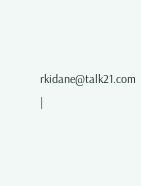rkidane@talk21.com |